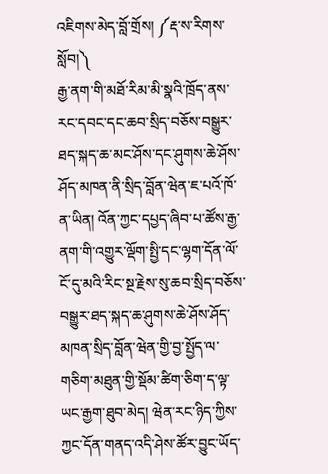འཇིགས་མེད་བློ་གྲོས། ༼རྡ་ས་རིགས་སློབ།༽
རྒྱ་ནག་གི་མཐོ་རིམ་མི་སྣའི་ཁྲོད་ནས་རང་དབང་དང་ཆབ་སྲིད་བཅོས་བསྒྱུར་ཐད་སྐད་ཆ་མང་ཤོས་དང་ཤུགས་ཆེ་ཤོས་ཤོད་མཁན་ནི་སྲིད་བློན་ཝེན་ཇ་པའོ་ཁོ་ན་ཡིན། འོན་ཀྱང་དཔྱད་ཞིབ་པ་ཚོས་རྒྱ་ནག་གི་འགྱུར་ལྡོག་སྤྱི་དང་ལྷག་དོན་ལོ་ངོ་དུ་མའི་རིང་སྔ་རྗེས་སུ་ཆབ་སྲིད་བཅོས་བསྒྱུར་ཐད་སྐད་ཆ་ཤུགས་ཆེ་ཤོས་ཤོད་མཁན་སྲིད་བློན་ཝེན་གྱི་བྱ་སྤྱོད་ལ་གཅིག་མཐུན་གྱི་སྡོམ་ཚིག་ཅིག་ད་ལྟ་ཡང་རྒྱག་ཐུབ་མེད། ཝེན་རང་ཉིད་ཀྱིས་ཀྱང་དོན་གནད་འདི་ཤེས་ཚོར་བྱུང་ཡོད་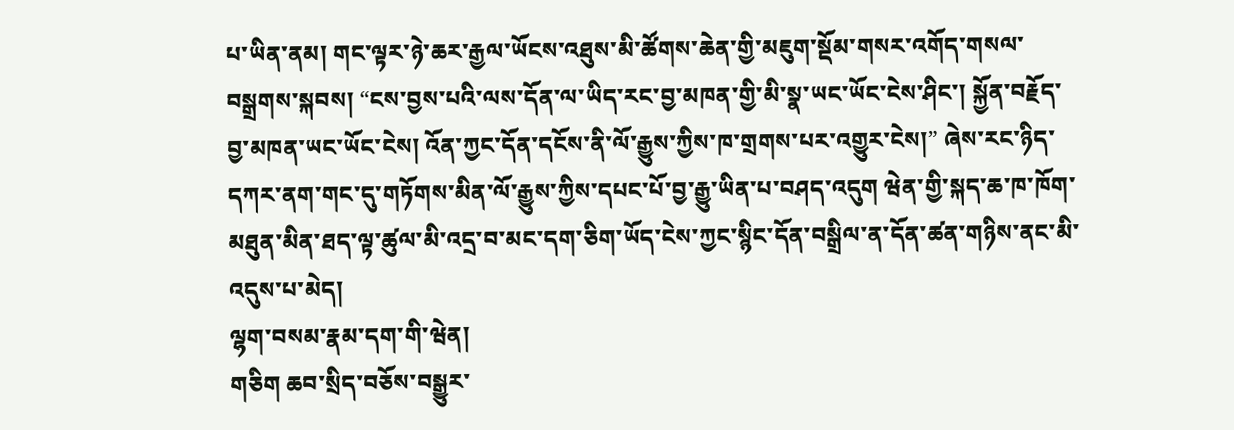པ་ཡིན་ནམ། གང་ལྟར་ཉེ་ཆར་རྒྱལ་ཡོངས་འཐུས་མི་ཚོགས་ཆེན་གྱི་མཇུག་སྡོམ་གསར་འགོད་གསལ་བསྒྲགས་སྐབས། “ངས་བྱས་པའི་ལས་དོན་ལ་ཡིད་རང་བྱ་མཁན་གྱི་མི་སྣ་ཡང་ཡོང་ངེས་ཤིང་། སྐྱོན་བརྗོད་བྱ་མཁན་ཡང་ཡོང་ངེས། འོན་ཀྱང་དོན་དངོས་ནི་ལོ་རྒྱུས་ཀྱིས་ཁ་གྲགས་པར་འགྱུར་ངེས།” ཞེས་རང་ཉིད་དཀར་ནག་གང་དུ་གཏོགས་མིན་ལོ་རྒྱུས་ཀྱིས་དཔང་པོ་བྱ་རྒྱུ་ཡིན་པ་བཤད་འདུག ཝེན་གྱི་སྐད་ཆ་ཁ་ཁོག་མཐུན་མིན་ཐད་ལྟ་ཚུལ་མི་འདྲ་བ་མང་དག་ཅིག་ཡོད་ངེས་ཀྱང་སྙིང་དོན་བསྒྲིལ་ན་དོན་ཚན་གཉིས་ནང་མི་འདུས་པ་མེད།
ལྷག་བསམ་རྣམ་དག་གི་ཝེན།
གཅིག ཆབ་སྲིད་བཅོས་བསྒྱུར་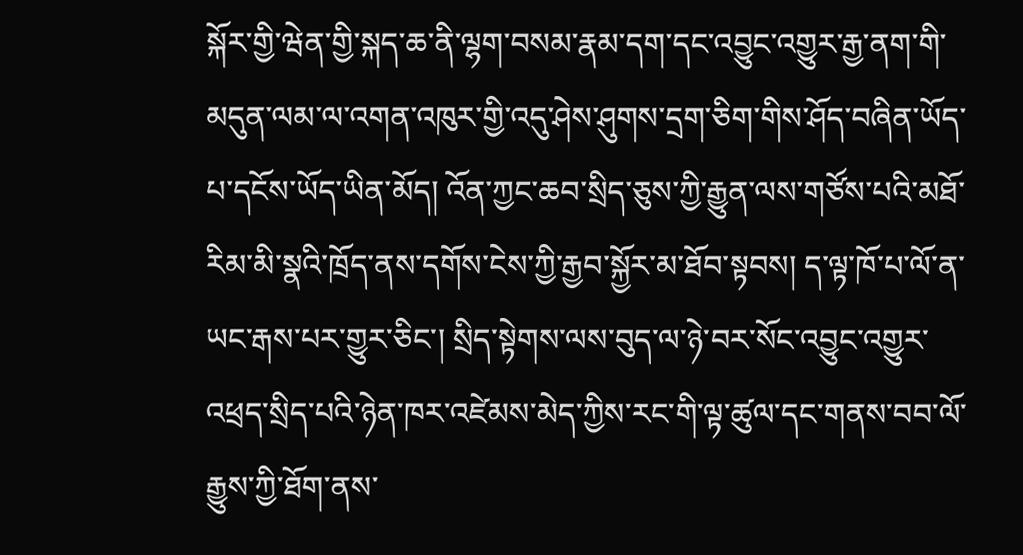སྐོར་གྱི་ཝེན་གྱི་སྐད་ཆ་ནི་ལྷག་བསམ་རྣམ་དག་དང་འབྱུང་འགྱུར་རྒྱ་ནག་གི་མདུན་ལམ་ལ་འགན་འཁུར་གྱི་འདུ་ཤེས་ཤུགས་དྲག་ཅིག་གིས་ཤོད་བཞིན་ཡོད་པ་དངོས་ཡོད་ཡིན་མོད། འོན་ཀྱང་ཆབ་སྲིད་ཅུས་ཀྱི་རྒྱུན་ལས་གཙོས་པའི་མཐོ་རིམ་མི་སྣའི་ཁྲོད་ནས་དགོས་ངེས་ཀྱི་རྒྱབ་སྐྱོར་མ་ཐོབ་སྟབས། ད་ལྟ་ཁོ་པ་ལོ་ན་ཡང་རྒས་པར་གྱུར་ཅིང་། སྲིད་སྟེགས་ལས་བུད་ལ་ཉེ་བར་སོང་འབྱུང་འགྱུར་འཕྲད་སྲིད་པའི་ཉེན་ཁར་འཛེམས་མེད་ཀྱིས་རང་གི་ལྟ་ཚུལ་དང་གནས་བབ་ལོ་རྒྱུས་ཀྱི་ཐོག་ནས་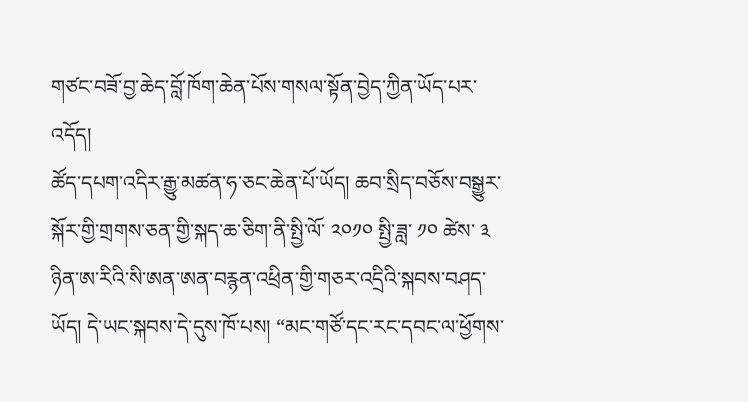གཙང་བཟོ་བྱ་ཆེད་བློ་ཁོག་ཆེན་པོས་གསལ་སྟོན་བྱེད་ཀྱིན་ཡོད་པར་འདོད།
ཚོད་དཔག་འདིར་རྒྱུ་མཚན་ཧ་ཅང་ཆེན་པོ་ཡོད། ཆབ་སྲིད་བཅོས་བསྒྱུར་སྐོར་གྱི་གྲགས་ཅན་གྱི་སྐད་ཆ་ཅིག་ནི་སྤྱི་ལོ་ ༢༠༡༠ སྤྱི་ཟླ་ ༡༠ ཚེས་ ༣ ཉིན་ཨ་རིའི་སི་ཨན་ཨན་བརྙན་འཕྲིན་གྱི་གཅར་འདྲིའི་སྐབས་བཤད་ཡོད། དེ་ཡང་སྐབས་དེ་དུས་ཁོ་པས། “མང་གཙོ་དང་རང་དབང་ལ་ཕྱོགས་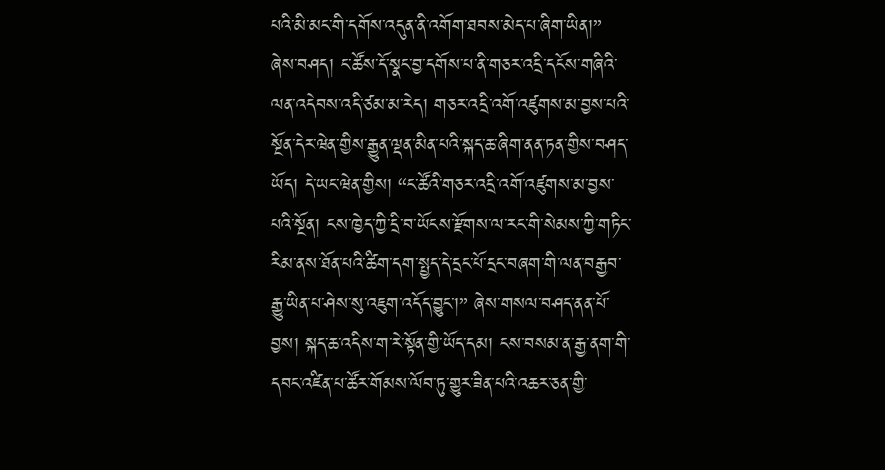པའི་མི་མང་གི་དགོས་འདུན་ནི་འགོག་ཐབས་མེད་པ་ཞིག་ཡིན།” ཞེས་བཤད། ང་ཚོས་དོ་སྣང་བྱ་དགོས་པ་ནི་གཅར་འདྲི་དངོས་གཞིའི་ལན་འདེབས་འདི་ཙམ་མ་རེད། གཅར་འདྲི་འགོ་འཛུགས་མ་བྱས་པའི་སྔོན་དེར་ཝེན་གྱིས་རྒྱུན་ལྡན་མིན་པའི་སྐད་ཆ་ཞིག་ནན་ཏན་གྱིས་བཤད་ཡོད། དེ་ཡང་ཝེན་གྱིས། “ང་ཚོའི་གཅར་འདྲི་འགོ་འཛུགས་མ་བྱས་པའི་སྔོན། ངས་ཁྱེད་ཀྱི་དྲི་བ་ཡོངས་རྫོགས་ལ་རང་གི་སེམས་ཀྱི་གཏིང་རིམ་ནས་ཐོན་པའི་ཚིག་དག་སྤྱད་དེ་དྲང་པོ་དྲང་བཞག་གི་ལན་བརྒྱབ་རྒྱུ་ཡིན་པ་ཤེས་སུ་འཇུག་འདོད་བྱུང་།” ཞེས་གསལ་བཤད་ནན་པོ་བྱས། སྐད་ཆ་འདིས་ག་རེ་སྟོན་གྱི་ཡོད་དམ། ངས་བསམ་ན་རྒྱ་ནག་གི་དབང་འཛིན་པ་ཚོར་གོམས་ལོབ་ཏུ་གྱུར་ཟིན་པའི་འཆར་ཅན་གྱི་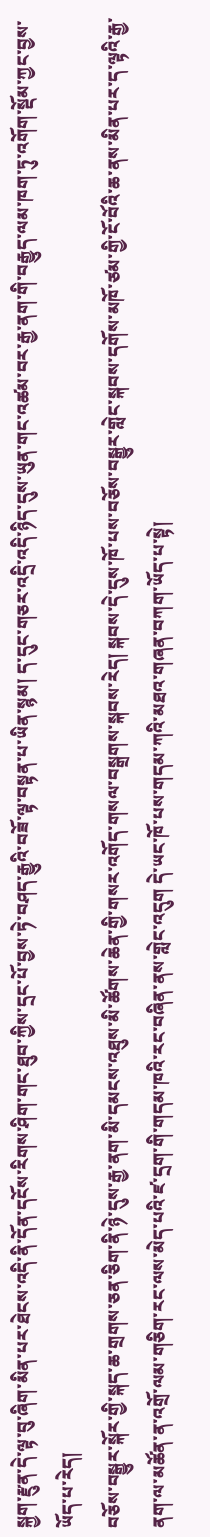སྐྱག་རྫུན་དེ་ལྟ་བུ་ཞིག་མིན་པར་ཐེངས་འདི་ནི་དོན་དངོས་རིགས་ཤིག་གང་ཐུབ་ཀྱིས་དྲང་པོ་བྱས་ཏེ་བཤད་རྒྱུའི་བཟོ་ལྟ་བསྟན་པ་ཡིན་སྙམ། ད་དུང་གཅར་འདྲི་འདི་ཉིད་དུས་ཡུན་གང་འཚམ་བར་རྒྱ་ནག་གི་བརྒྱུད་ལམ་ཁག་ཏུ་འགོག་སྡོམ་ཀྱང་བྱས་ཡོད་པ་རེད།
བཅོས་བསྒྱུར་སྐོར་གྱི་སྐད་ཆ་གྲགས་ཅན་ཅིག་ནི་ཉེ་དུས་རྒྱ་ནག་མི་དམངས་འཐུས་མི་ཚོགས་ཆེན་གྱི་གསར་འགོད་གསལ་བསྒྲགས་སྐབས་རེད། སྐབས་དེ་དུས་ཁོ་པས་བཅོས་བསྒྱུར་གླེང་སྐབས་དགོས་མཁོ་ཙམ་གྱི་ངོ་བོའི་ཆ་ནས་མིན་པར་ད་ལྟའི་རྒྱ་ནག་ལ་མཚོན་ན་འགྲོ་ལམ་གཅིག་རང་ལས་མེད་པའི་ཛ་དྲག་གི་གདམ་ཁའི་རང་བཞིན་ནས་གླེང་འདུག དེ་ཡང་ཁོ་པས་གདམ་ཀའི་མཐའ་གཞན་བཀག་ཡོད་པ་སྟེ།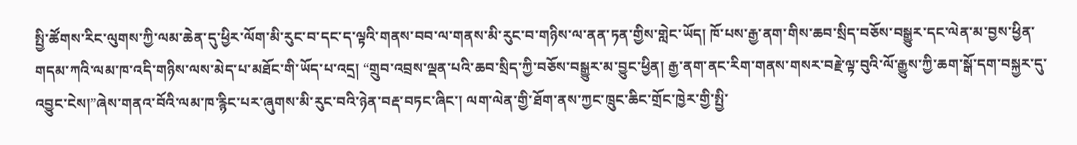སྤྱི་ཚོགས་རིང་ལུགས་ཀྱི་ལམ་ཆེན་དུ་ཕྱིར་ལོག་མི་རུང་བ་དང་ད་ལྟའི་གནས་བབ་ལ་གནས་མི་རུང་བ་གཉིས་ལ་ནན་ཏན་གྱིས་གླེང་ཡོད། ཁོ་པས་རྒྱ་ནག་གིས་ཆབ་སྲིད་བཅོས་བསྒྱུར་དང་ལེན་མ་བྱས་ཕྱིན་གདམ་ཀའི་ལམ་ཁ་འདི་གཉིས་ལས་མེད་པ་མཐོང་གི་ཡོད་པ་འདྲ། “གྲུབ་འབྲས་ལྡན་པའི་ཆབ་སྲིད་ཀྱི་བཅོས་བསྒྱུར་མ་བྱུང་ཕྱིན། རྒྱ་ནག་ནང་རིག་གནས་གསར་བརྗེ་ལྟ་བུའི་ལོ་རྒྱུས་ཀྱི་ཆག་སྒོ་དག་བསྐྱར་དུ་འབྱུང་ངེས།”ཞེས་གནའ་བོའི་ལམ་ཁ་རྙིང་པར་ཞུགས་མི་རུང་བའི་ཉེན་བརྡ་བཏང་ཞིང་། ལག་ལེན་གྱི་ཐོག་ནས་ཀྱང་ཁྲུང་ཆིང་གྲོང་ཁྱེར་གྱི་སྤྱི་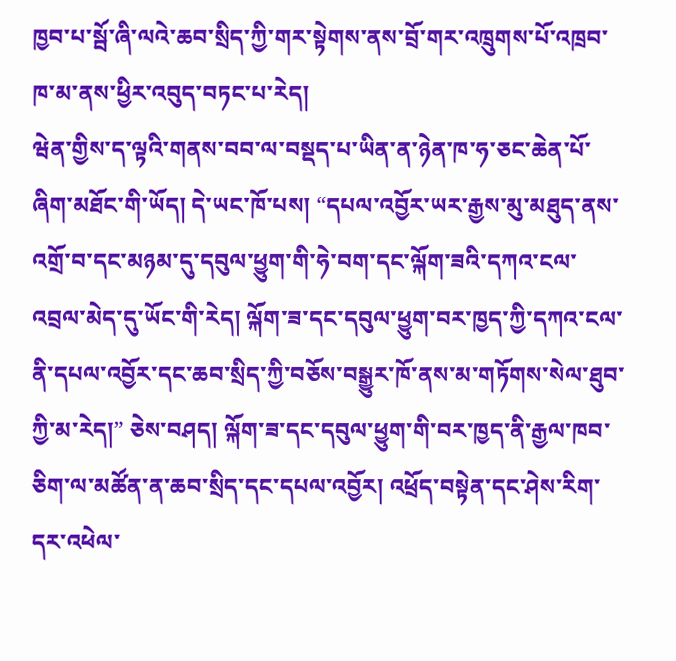ཁྱབ་པ་སྦོ་ཞི་ལའེ་ཆབ་སྲིད་ཀྱི་གར་སྟེགས་ནས་བྲོ་གར་འཁྲུགས་པོ་འཁྲབ་ཁ་མ་ནས་ཕྱིར་འབུད་བཏང་པ་རེད།
ཝེན་གྱིས་ད་ལྟའི་གནས་བབ་ལ་བསྡད་པ་ཡིན་ན་ཉེན་ཁ་ཧ་ཅང་ཆེན་པོ་ཞིག་མཐོང་གི་ཡོད། དེ་ཡང་ཁོ་པས། “དཔལ་འབྱོར་ཡར་རྒྱས་མུ་མཐུད་ནས་འགྲོ་བ་དང་མཉམ་དུ་དབུལ་ཕྱུག་གི་ཧེ་བག་དང་ལྐོག་ཟའི་དཀའ་ངལ་འབྲལ་མེད་དུ་ཡོང་གི་རེད། ལྐོག་ཟ་དང་དབུལ་ཕྱུག་བར་ཁྱད་ཀྱི་དཀའ་ངལ་ནི་དཔལ་འབྱོར་དང་ཆབ་སྲིད་ཀྱི་བཅོས་བསྒྱུར་ཁོ་ནས་མ་གཏོགས་སེལ་ཐུབ་ཀྱི་མ་རེད།” ཅེས་བཤད། ལྐོག་ཟ་དང་དབུལ་ཕྱུག་གི་བར་ཁྱད་ནི་རྒྱལ་ཁབ་ཅིག་ལ་མཚོན་ན་ཆབ་སྲིད་དང་དཔལ་འབྱོར། འཕྲོད་བསྟེན་དང་ཤེས་རིག་དར་འཕེལ་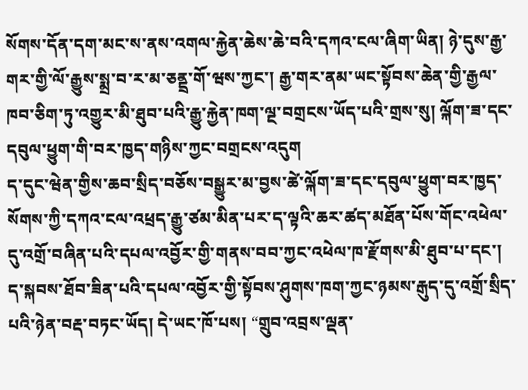སོགས་དོན་དག་མང་ས་ནས་འགལ་རྐྱེན་ཆེས་ཆེ་བའི་དཀའ་ངལ་ཞིག་ཡིན། ཉེ་དུས་རྒྱ་གར་གྱི་ལོ་རྒྱུས་སྨྲ་བ་ར་མ་ཅནྡྲ་གོ་ཝས་ཀྱང་། རྒྱ་གར་ནམ་ཡང་སྟོབས་ཆེན་གྱི་རྒྱལ་ཁབ་ཅིག་ཏུ་འགྱུར་མི་ཐུབ་པའི་རྒྱུ་རྐྱེན་ཁག་ལྔ་བགྲངས་ཡོད་པའི་གྲས་སུ། ལྐོག་ཟ་དང་དབུལ་ཕྱུག་གི་བར་ཁྱད་གཉིས་ཀྱང་བགྲངས་འདུག
ད་དུང་ཝེན་གྱིས་ཆབ་སྲིད་བཅོས་བསྒྱུར་མ་བྱས་ཚེ་ལྐོག་ཟ་དང་དབུལ་ཕྱུག་བར་ཁྱད་སོགས་ཀྱི་དཀའ་ངལ་འཕྲད་རྒྱུ་ཙམ་མིན་པར་ད་ལྟའི་ཆར་ཚད་མཐོན་པོས་གོང་འཕེལ་དུ་འགྲོ་བཞིན་པའི་དཔལ་འབྱོར་གྱི་གནས་བབ་ཀྱང་འཕེལ་ཁ་རྫོགས་མི་ཐུབ་པ་དང་། ད་སྐབས་ཐོབ་ཟིན་པའི་དཔལ་འབྱོར་གྱི་སྟོབས་ཤུགས་ཁག་ཀྱང་ཉམས་རྒུད་དུ་འགྲོ་སྲིད་པའི་ཉེན་བརྡ་བཏང་ཡོད། དེ་ཡང་ཁོ་པས། “གྲུབ་འབྲས་ལྡན་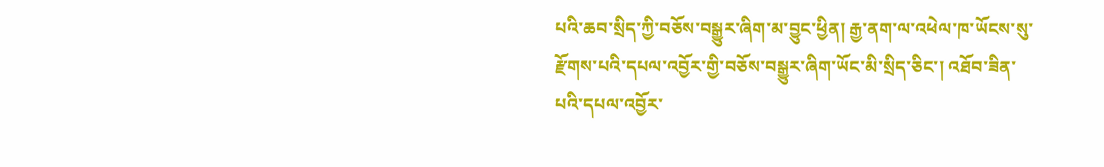པའི་ཆབ་སྲིད་ཀྱི་བཅོས་བསྒྱུར་ཞིག་མ་བྱུང་ཕྱིན། རྒྱ་ནག་ལ་འཕེལ་ཁ་ཡོངས་སུ་རྫོགས་པའི་དཔལ་འབྱོར་གྱི་བཅོས་བསྒྱུར་ཞིག་ཡོང་མི་སྲིད་ཅིང་། འཐོབ་ཟིན་པའི་དཔལ་འབྱོར་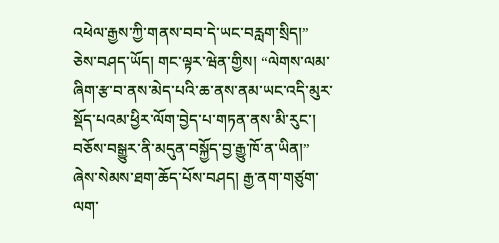འཕེལ་རྒྱས་ཀྱི་གནས་བབ་དེ་ཡང་བརླག་སྲིད།” ཅེས་བཤད་ཡོད། གང་ལྟར་ཝེན་གྱིས། “ལེགས་ལམ་ཞིག་རྩ་བ་ནས་མེད་པའི་ཆ་ནས་ནམ་ཡང་འདི་མུར་སྡོད་པའམ་ཕྱིར་ལོག་བྱེད་པ་གཏན་ནས་མི་རུང་། བཅོས་བསྒྱུར་ནི་མདུན་བསྐྱོད་བྱ་རྒྱུ་ཁོ་ན་ཡིན།” ཞེས་སེམས་ཐག་ཆོད་པོས་བཤད། རྒྱ་ནག་གཙུག་ལག་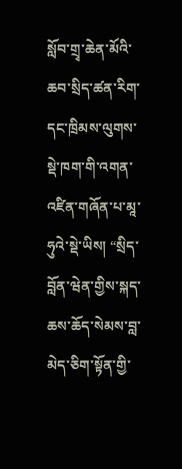སློབ་གྲྭ་ཆེན་མོའི་ཆབ་སྲིད་ཚན་རིག་དང་ཁྲིམས་ལུགས་སྡེ་ཁག་གི་འགན་འཛིན་གཞོན་པ་མཱ་ཧུའེ་སྡེ་ཡིས། “སྲིད་བློན་ཝེན་གྱིས་སྐད་ཆས་ཆོད་སེམས་བླ་མེད་ཅིག་སྟོན་གྱི་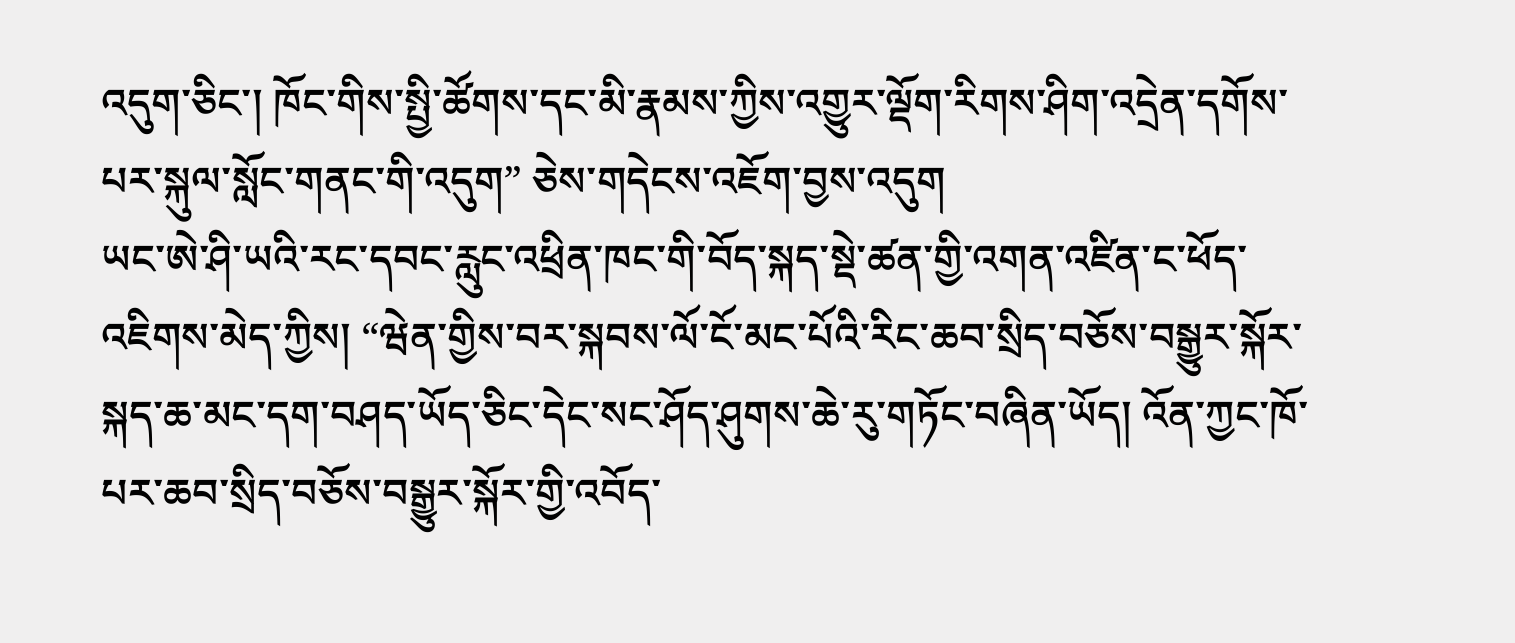འདུག་ཅིང་། ཁོང་གིས་སྤྱི་ཚོགས་དང་མི་རྣམས་ཀྱིས་འགྱུར་ལྡོག་རིགས་ཤིག་འདྲེན་དགོས་པར་སྐུལ་སློང་གནང་གི་འདུག” ཅེས་གདེངས་འཇོག་བྱས་འདུག
ཡང་ཨེ་ཤི་ཡའི་རང་དབང་རླུང་འཕྲིན་ཁང་གི་བོད་སྐད་སྡེ་ཚན་གྱི་འགན་འཛིན་ང་ཕོད་འཇིགས་མེད་ཀྱིས། “ཝེན་གྱིས་བར་སྐབས་ལོ་ངོ་མང་པོའི་རིང་ཆབ་སྲིད་བཅོས་བསྒྱུར་སྐོར་སྐད་ཆ་མང་དག་བཤད་ཡོད་ཅིང་དེང་སང་ཤོད་ཤུགས་ཆེ་རུ་གཏོང་བཞིན་ཡོད། འོན་ཀྱང་ཁོ་པར་ཆབ་སྲིད་བཅོས་བསྒྱུར་སྐོར་གྱི་འབོད་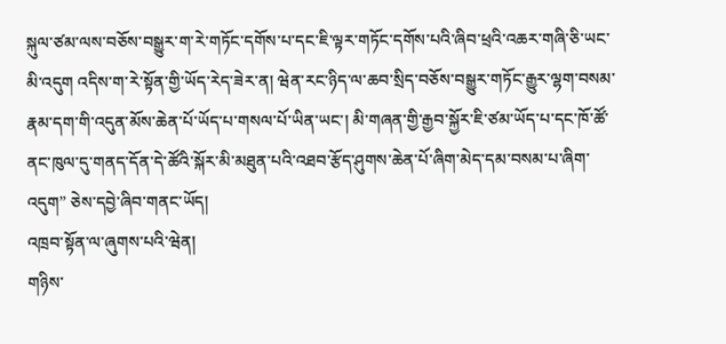སྐུལ་ཙམ་ལས་བཅོས་བསྒྱུར་ག་རེ་གཏོང་དགོས་པ་དང་ཇི་ལྟར་གཏོང་དགོས་པའི་ཞིབ་ཕྲའི་འཆར་གཞི་ཅི་ཡང་མི་འདུག འདིས་ག་རེ་སྟོན་གྱི་ཡོད་རེད་ཟེར་ན། ཝེན་རང་ཉིད་ལ་ཆབ་སྲིད་བཅོས་བསྒྱུར་གཏོང་རྒྱུར་ལྷག་བསམ་རྣམ་དག་གི་འདུན་མོས་ཆེན་པོ་ཡོད་པ་གསལ་པོ་ཡིན་ཡང་། མི་གཞན་གྱི་རྒྱབ་སྐྱོར་ཇི་ཙམ་ཡོད་པ་དང་ཁོ་ཚོ་ནང་ཁུལ་དུ་གནད་དོན་དེ་ཚོའི་སྐོར་མི་མཐུན་པའི་འཐབ་རྩོད་ཤུགས་ཆེན་པོ་ཞིག་མེད་དམ་བསམ་པ་ཞིག་འདུག” ཅེས་དབྱེ་ཞིབ་གནང་ཡོད།
འཁྲབ་སྟོན་ལ་ཞུགས་པའི་ཝེན།
གཉིས་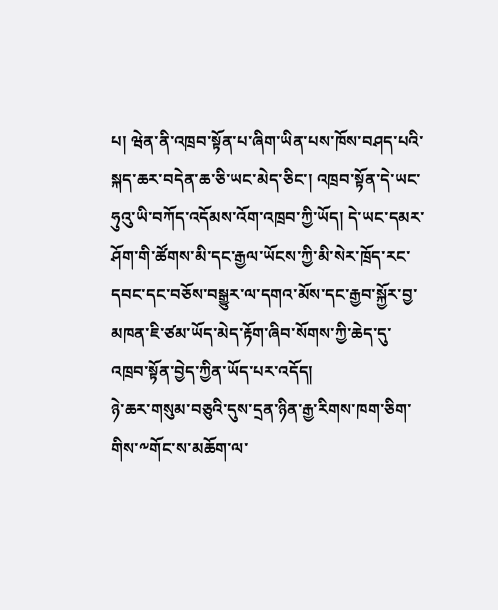པ། ཝེན་ནི་འཁྲབ་སྟོན་པ་ཞིག་ཡིན་པས་ཁོས་བཤད་པའི་སྐད་ཆར་བདེན་ཆ་ཅི་ཡང་མེད་ཅིང་། འཁྲབ་སྟོན་དེ་ཡང་ཧུའུ་ཡི་བཀོད་འདོམས་འོག་འཁྲབ་ཀྱི་ཡོད། དེ་ཡང་དམར་ཤོག་གི་ཚོགས་མི་དང་རྒྱལ་ཡོངས་ཀྱི་མི་སེར་ཁྲོད་རང་དབང་དང་བཅོས་བསྒྱུར་ལ་དགའ་མོས་དང་རྒྱབ་སྐྱོར་བྱ་མཁན་ཇི་ཙམ་ཡོད་མེད་རྟོག་ཞིབ་སོགས་ཀྱི་ཆེད་དུ་འཁྲབ་སྟོན་བྱེད་ཀྱིན་ཡོད་པར་འདོད།
ཉེ་ཆར་གསུམ་བཅུའི་དུས་དྲན་ཉིན་རྒྱ་རིགས་ཁག་ཅིག་གིས་༸གོང་ས་མཆོག་ལ་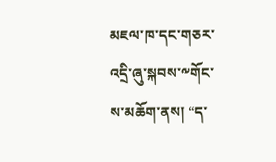མཇལ་ཁ་དང་གཅར་འདྲི་ཞུ་སྐབས་༸གོང་ས་མཆོག་ནས། “ད་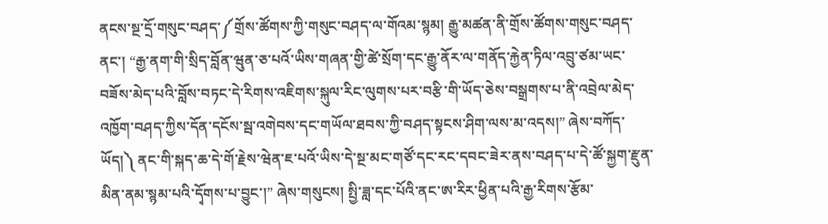ནངས་སྔ་དྲོ་གསུང་བཤད་༼གྲོས་ཚོགས་ཀྱི་གསུང་བཤད་ལ་གོའམ་སྙམ། རྒྱུ་མཚན་ནི་གྲོས་ཚོགས་གསུང་བཤད་ནང་། “རྒྱ་ནག་གི་སྲིད་བློན་ཝུན་ཅ་པའོ་ཡིས་གཞན་གྱི་ཚེ་སྲོག་དང་རྒྱུ་ནོར་ལ་གནོད་རྐྱེན་ཏིལ་འབྲུ་ཙམ་ཡང་བཟོས་མེད་པའི་བློས་བཏང་དེ་རིགས་འཇིགས་སྐུལ་རིང་ལུགས་པར་བརྩི་གི་ཡོད་ཅེས་བསྒྲགས་པ་ནི་འབྲེལ་མེད་འཁྱོག་བཤད་ཀྱིས་དོན་དངོས་སྦ་འགེབས་དང་གཡོལ་ཐབས་ཀྱི་བཤད་སྟངས་ཤིག་ལས་མ་འདས།” ཞེས་བཀོད་ཡོད།༽ ནང་གི་སྐད་ཆ་དེ་གོ་རྗེས་ཝེན་ཇ་པའོ་ཡིས་དེ་སྔ་མང་གཙོ་དང་རང་དབང་ཟེར་ནས་བཤད་པ་དེ་ཚོ་སྐྱག་རྫུན་མིན་ནམ་སྙམ་པའི་དྭོགས་པ་བྱུང་།” ཞེས་གསུངས། སྤྱི་ཟླ་དང་པོའི་ནང་ཨ་རིར་ཕྱིན་པའི་རྒྱ་རིགས་རྩོམ་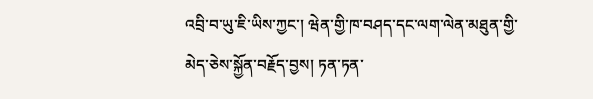འབྲི་བ་ཡུ་ཇི་ཡིས་ཀྱང་། ཝེན་གྱི་ཁ་བཤད་དང་ལག་ལེན་མཐུན་གྱི་མེད་ཅེས་སྐྱོན་བརྗོད་བྱས། ཏན་ཏན་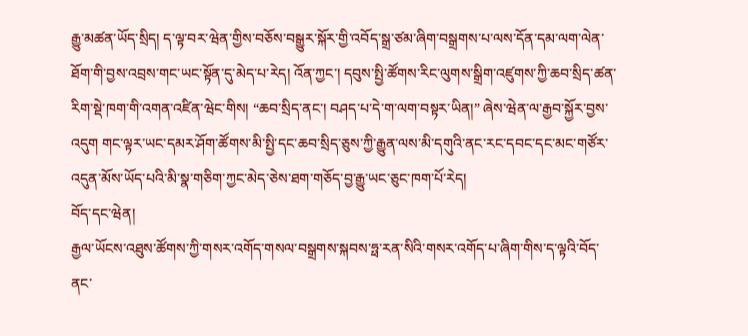རྒྱུ་མཚན་ཡོད་སྲིད། ད་ལྟ་བར་ཝེན་གྱིས་བཅོས་བསྒྱུར་སྐོར་གྱི་འབོད་སྒྲ་ཙམ་ཞིག་བསྒྲགས་པ་ལས་དོན་དམ་ལག་ལེན་ཐོག་གི་བྱས་འབྲས་གང་ཡང་སྟོན་དུ་མེད་པ་རེད། འོན་ཀྱང་། དབུས་སྤྱི་ཚོགས་རིང་ལུགས་སྒྲིག་འཛུགས་ཀྱི་ཆབ་སྲིད་ཚན་རིག་སྡེ་ཁག་གི་འགན་འཛིན་ཝེང་གིས། “ཆབ་སྲིད་ནང་། བཤད་པ་དེ་ག་ལག་བསྟར་ཡིན།” ཞེས་ཝེན་ལ་རྒྱབ་སྐྱོར་བྱས་འདུག གང་ལྟར་ཡང་དམར་ཤོག་ཚོགས་མི་སྤྱི་དང་ཆབ་སྲིད་ཅུས་ཀྱི་རྒྱུན་ལས་མི་དགུའི་ནང་རང་དབང་དང་མང་གཙོར་འདུན་མོས་ཡོད་པའི་མི་སྣ་གཅིག་ཀྱང་མེད་ཅེས་ཐག་གཅོད་བྱ་རྒྱུ་ཡང་ཅུང་ཁག་པོ་རེད།
བོད་དང་ཝེན།
རྒྱལ་ཡོངས་འཐུས་ཚོགས་ཀྱི་གསར་འགོད་གསལ་བསྒྲགས་སྐབས་ཧྥ་རན་སིའི་གསར་འགོད་པ་ཞིག་གིས་ད་ལྟའི་བོད་ནང་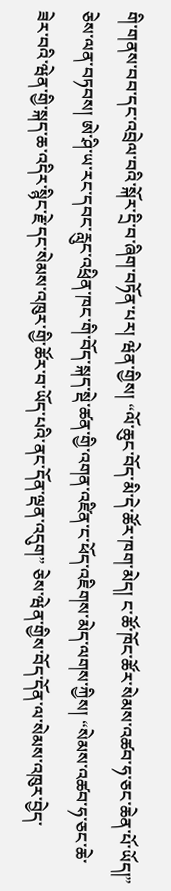གི་གནས་བབ་དང་འབྲེལ་བའི་སྐོར་དྲི་བ་ཞིག་བཏོན་པར། ཝེན་གྱིས། “ལོ་ཆུང་བོད་མི་དེ་ཚོར་ཁག་མེད། ང་ཚོ་ཁོང་ཚོར་སེམས་འཚབ་ཧ་ཅང་ཆེན་པོ་ཡོད།” ཅེས་ལན་བཏབས། ཨེ་ཤི་ཡ་རང་དབང་རླུང་འཕྲིན་ཁང་གི་བོད་སྐད་སྡེ་ཚན་གྱི་འགན་འཛིན་ང་ཕོད་འཇིགས་མེད་ལགས་ཀྱིས། “སེམས་འཚབ་ཧ་ཅང་ཆེ་ཟེར་བའི་ཝེན་གྱི་སྐད་ཆ་འདིར་སྙིང་རྗེ་དང་སེམས་འཁུར་གྱི་ཚོར་བ་ཡོད་པའི་ནང་དོན་ལྡན་འདུག” ཅེས་ཝེན་གྱིས་བོད་དོན་ལ་སེམས་འཁུར་བྱེད་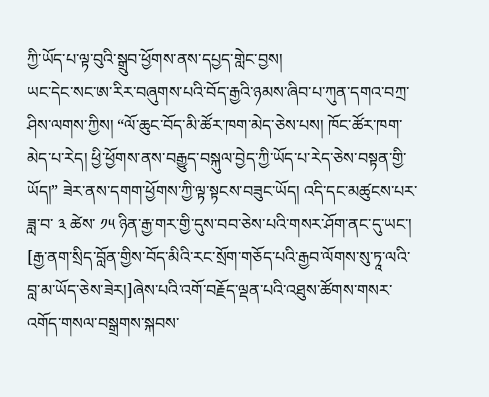ཀྱི་ཡོད་པ་ལྟ་བུའི་སྒྲུབ་ཕྱོགས་ནས་དཔྱད་གླེང་བྱས།
ཡང་དེང་སང་ཨ་རིར་བཞུགས་པའི་བོད་རྒྱའི་ཉམས་ཞིབ་པ་ཀུན་དགའ་བཀྲ་ཤིས་ལགས་ཀྱིས། “ལོ་ཆུང་བོད་མི་ཚོར་ཁག་མེད་ཅེས་པས། ཁོང་ཚོར་ཁག་མེད་པ་རེད། ཕྱི་ཕྱོགས་ནས་བརྒྱུད་བསྐུལ་བྱེད་ཀྱི་ཡོད་པ་རེད་ཅེས་བསྟན་གྱི་ཡོད།” ཟེར་ནས་དགག་ཕྱོགས་ཀྱི་ལྟ་སྟངས་བཟུང་ཡོད། འདི་དང་མཚུངས་པར་ཟླ་བ་ ༣ ཚེས་ ༡༥ ཉིན་རྒྱ་གར་གྱི་དུས་བབ་ཅེས་པའི་གསར་ཤོག་ནང་དུ་ཡང་། [རྒྱ་ནག་སྲིད་བློན་གྱིས་བོད་མིའི་རང་སྲོག་གཅོད་པའི་རྒྱབ་ལོགས་སུ་ཏཱ་ལའི་བླ་མ་ཡོད་ཅེས་ཟེར།]ཞེས་པའི་འགོ་བརྗོད་ལྡན་པའི་འཐུས་ཚོགས་གསར་འགོད་གསལ་བསྒྲགས་སྐབས་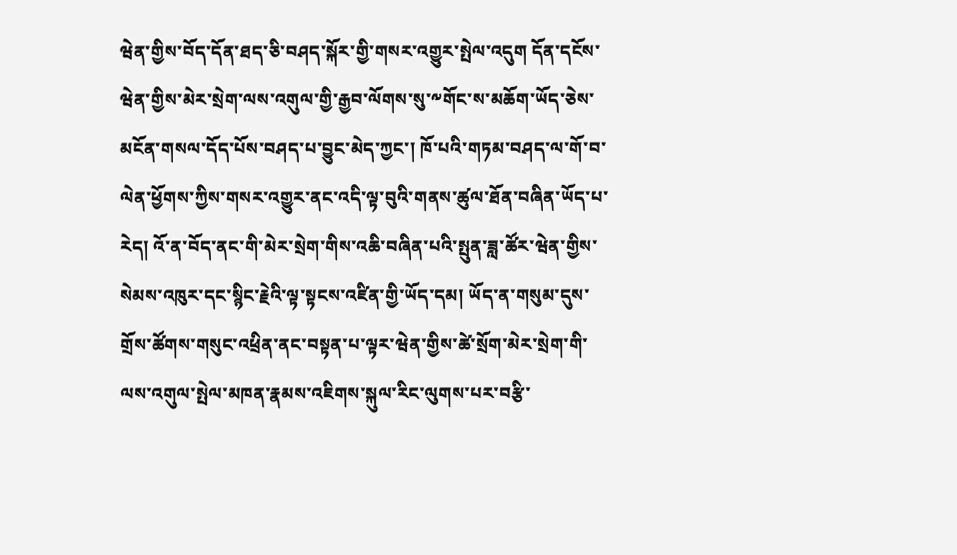ཝེན་གྱིས་བོད་དོན་ཐད་ཅི་བཤད་སྐོར་གྱི་གསར་འགྱུར་སྤེལ་འདུག དོན་དངོས་ཝེན་གྱིས་མེར་སྲེག་ལས་འགུལ་གྱི་རྒྱབ་ལོགས་སུ་༸གོང་ས་མཆོག་ཡོད་ཅེས་མངོན་གསལ་དོད་པོས་བཤད་པ་བྱུང་མེད་ཀྱང་། ཁོ་པའི་གཏམ་བཤད་ལ་གོ་བ་ལེན་ཕྱོགས་ཀྱིས་གསར་འགྱུར་ནང་འདི་ལྟ་བུའི་གནས་ཚུལ་ཐོན་བཞིན་ཡོད་པ་རེད། འོ་ན་བོད་ནང་གི་མེར་སྲེག་གིས་འཆི་བཞིན་པའི་སྤུན་ཟླ་ཚོར་ཝེན་གྱིས་སེམས་འཁུར་དང་སྙིང་རྗེའི་ལྟ་སྟངས་འཛིན་གྱི་ཡོད་དམ། ཡོད་ན་གསུམ་དུས་གྲོས་ཚོགས་གསུང་འཕྲིན་ནང་བསྟན་པ་ལྟར་ཝེན་གྱིས་ཚེ་སྲོག་མེར་སྲེག་གི་ལས་འགུལ་སྤེལ་མཁན་རྣམས་འཇིགས་སྐུལ་རིང་ལུགས་པར་བརྩི་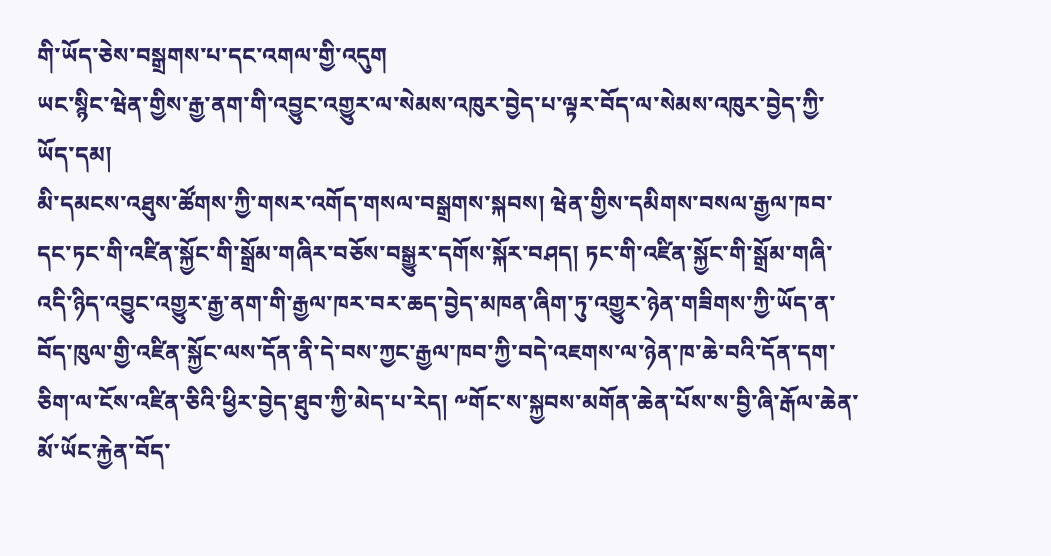གི་ཡོད་ཅེས་བསྒྲགས་པ་དང་འགལ་གྱི་འདུག
ཡང་སྙིང་ཝེན་གྱིས་རྒྱ་ནག་གི་འབྱུང་འགྱུར་ལ་སེམས་འཁུར་བྱེད་པ་ལྟར་བོད་ལ་སེམས་འཁུར་བྱེད་ཀྱི་ཡོད་དམ།
མི་དམངས་འཐུས་ཚོགས་ཀྱི་གསར་འགོད་གསལ་བསྒྲགས་སྐབས། ཝེན་གྱིས་དམིགས་བསལ་རྒྱལ་ཁབ་དང་ཏང་གི་འཛིན་སྐྱོང་གི་སྒྲོམ་གཞིར་བཅོས་བསྒྱུར་དགོས་སྐོར་བཤད། ཏང་གི་འཛིན་སྐྱོང་གི་སྒྲོམ་གཞི་འདི་ཉིད་འབྱུང་འགྱུར་རྒྱ་ནག་གི་རྒྱལ་ཁར་བར་ཆད་བྱེད་མཁན་ཞིག་ཏུ་འགྱུར་ཉེན་གཟིགས་ཀྱི་ཡོད་ན་བོད་ཁུལ་གྱི་འཛིན་སྐྱོང་ལས་དོན་ནི་དེ་བས་ཀྱང་རྒྱལ་ཁབ་ཀྱི་བདེ་འཇགས་ལ་ཉེན་ཁ་ཆེ་བའི་དོན་དག་ཅིག་ལ་ངོས་འཛིན་ཅིའི་ཕྱིར་བྱེད་ཐུབ་ཀྱི་མེད་པ་རེད། ༸གོང་ས་སྐྱབས་མགོན་ཆེན་པོས་ས་བྱི་ཞི་རྒོལ་ཆེན་མོ་ཡོང་རྐྱེན་བོད་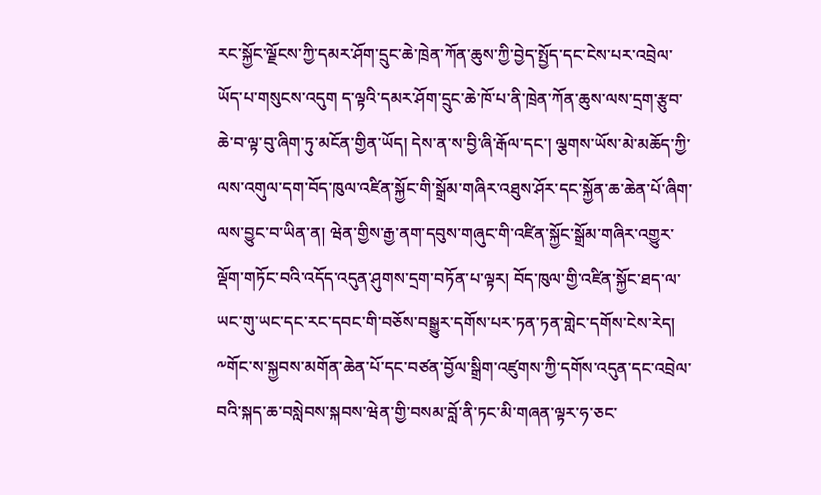རང་སྐྱོང་ལྗོངས་ཀྱི་དམར་ཤོག་དྲུང་ཆེ་ཁྲེན་ཀོན་ཆུས་ཀྱི་བྱེད་སྤྱོད་དང་ངེས་པར་འབྲེལ་ཡོད་པ་གསུངས་འདུག ད་ལྟའི་དམར་ཤོག་དྲུང་ཆེ་ཁོ་པ་ནི་ཁྲེན་ཀོན་ཆུས་ལས་དྲག་རྩུབ་ཆེ་བ་ལྟ་བུ་ཞིག་ཏུ་མངོན་གྱིན་ཡོད། དེས་ན་ས་བྱི་ཞི་རྒོལ་དང་། ལྕགས་ཡོས་མེ་མཆོད་ཀྱི་ལས་འགུལ་དག་བོད་ཁུལ་འཛིན་སྐྱོང་གི་སྒྲོམ་གཞིར་འཐུས་ཤོར་དང་སྐྱོན་ཆ་ཆེན་པོ་ཞིག་ལས་བྱུང་བ་ཡིན་ན། ཝེན་གྱིས་རྒྱ་ནག་དབུས་གཞུང་གི་འཛིན་སྐྱོང་སྒྲོམ་གཞིར་འགྱུར་ལྡོག་གཏོང་བའི་འདོད་འདུན་ཤུགས་དྲག་བཏོན་པ་ལྟར། བོད་ཁུལ་གྱི་འཛིན་སྐྱོང་ཐད་ལ་ཡང་གུ་ཡང་དང་རང་དབང་གི་བཅོས་བསྒྱུར་དགོས་པར་ཏན་ཏན་གླེང་དགོས་ངེས་རེད།
༸གོང་ས་སྐྱབས་མགོན་ཆེན་པོ་དང་བཙན་བྱོལ་སྒྲིག་འཛུགས་ཀྱི་དགོས་འདུན་དང་འབྲེལ་བའི་སྐད་ཆ་བསླེབས་སྐབས་ཝེན་གྱི་བསམ་བློ་ནི་ཏང་མི་གཞན་ལྟར་ཧ་ཅང་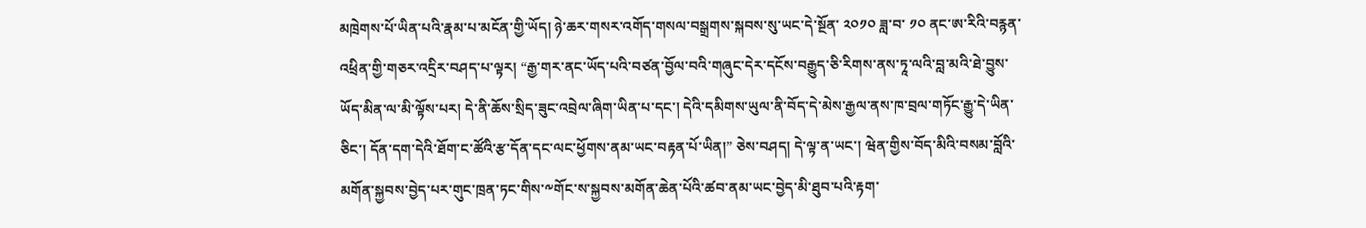མཁྲེགས་པོ་ཡིན་པའི་རྣམ་པ་མངོན་གྱི་ཡོད། ཉེ་ཆར་གསར་འགོད་གསལ་བསྒྲགས་སྐབས་སུ་ཡང་དེ་སྔོན་ ༢༠༡༠ ཟླ་བ་ ༡༠ ནང་ཨ་རིའི་བརྙན་འཕྲིན་གྱི་གཅར་འདྲིར་བཤད་པ་ལྟར། “རྒྱ་གར་ནང་ཡོད་པའི་བཙན་བྱོལ་བའི་གཞུང་དེར་དངོས་བརྒྱུད་ཅི་རིགས་ནས་ཏཱ་ལའི་བླ་མའི་ཐེ་བྱུས་ཡོད་མིན་ལ་མི་ལྟོས་པར། དེ་ནི་ཆོས་སྲིད་ཟུང་འབྲེལ་ཞིག་ཡིན་པ་དང་། དེའི་དམིགས་ཡུལ་ནི་བོད་དེ་མེས་རྒྱལ་ནས་ཁ་བྲལ་གཏོང་རྒྱུ་དེ་ཡིན་ཅིང་། དོན་དག་དེའི་ཐོག་ང་ཚོའི་རྩ་དོན་དང་ལང་ཕྱོགས་ནམ་ཡང་བརྟན་པོ་ཡིན།” ཅེས་བཤད། དེ་ལྟ་ན་ཡང་། ཝེན་གྱིས་བོད་མིའི་བསམ་བློའི་མགོན་སྐྱབས་བྱེད་པར་གུང་ཁྲན་ཏང་གིས་༸གོང་ས་སྐྱབས་མགོན་ཆེན་པོའི་ཚབ་ནམ་ཡང་བྱེད་མི་ཐུབ་པའི་རྟག་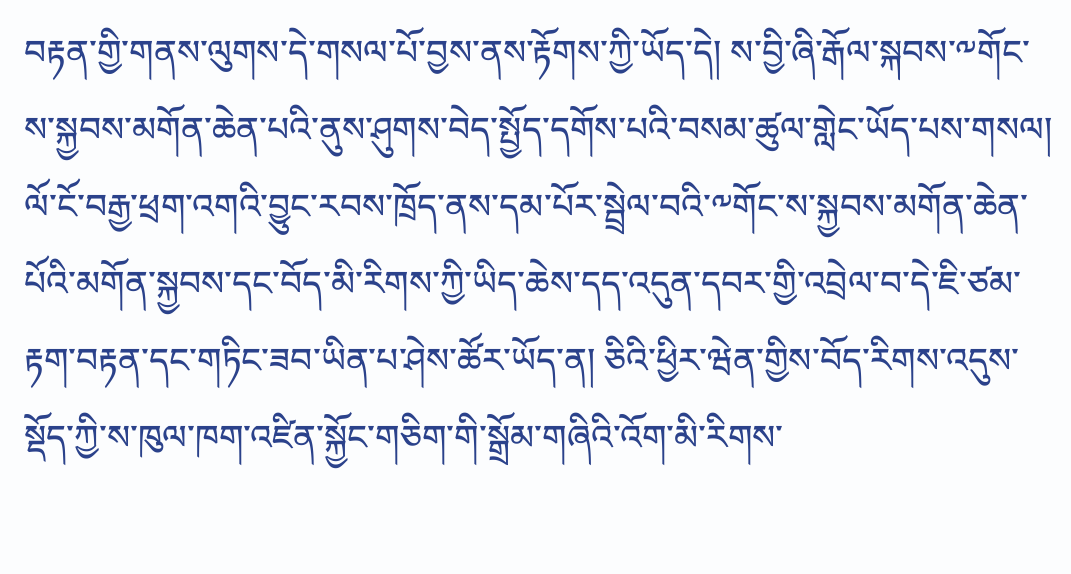བརྟན་གྱི་གནས་ལུགས་དེ་གསལ་པོ་བྱས་ནས་རྟོགས་ཀྱི་ཡོད་དེ། ས་བྱི་ཞི་རྒོལ་སྐབས་༸གོང་ས་སྐྱབས་མགོན་ཆེན་པའི་ནུས་ཤུགས་བེད་སྤྱོད་དགོས་པའི་བསམ་ཚུལ་གླེང་ཡོད་པས་གསལ།
ལོ་ངོ་བརྒྱ་ཕྲག་འགའི་བྱུང་རབས་ཁྲོད་ནས་དམ་པོར་སྦྲེལ་བའི་༸གོང་ས་སྐྱབས་མགོན་ཆེན་པོའི་མགོན་སྐྱབས་དང་བོད་མི་རིགས་ཀྱི་ཡིད་ཆེས་དད་འདུན་དབར་གྱི་འབྲེལ་བ་དེ་ཇི་ཙམ་རྟག་བརྟན་དང་གཏིང་ཟབ་ཡིན་པ་ཤེས་ཚོར་ཡོད་ན། ཅིའི་ཕྱིར་ཝེན་གྱིས་བོད་རིགས་འདུས་སྡོད་ཀྱི་ས་ཁུལ་ཁག་འཛིན་སྐྱོང་གཅིག་གི་སྒྲོམ་གཞིའི་འོག་མི་རིགས་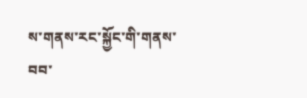ས་གནས་རང་སྐྱོང་གི་གནས་བབ་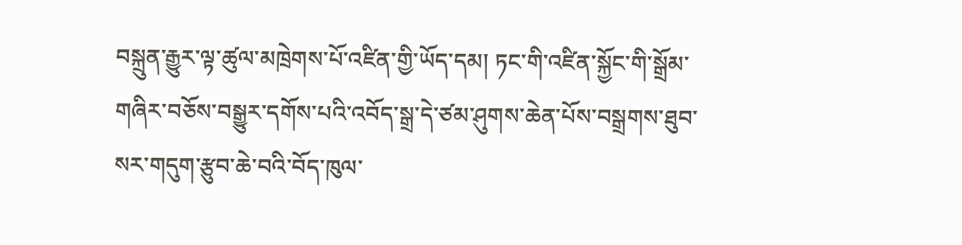བསྐྲུན་རྒྱུར་ལྟ་ཚུལ་མཁྲེགས་པོ་འཛིན་གྱི་ཡོད་དམ། ཏང་གི་འཛིན་སྐྱོང་གི་སྒྲོམ་གཞིར་བཅོས་བསྒྱུར་དགོས་པའི་འབོད་སྒྲ་དེ་ཙམ་ཤུགས་ཆེན་པོས་བསྒྲགས་ཐུབ་སར་གདུག་རྩུབ་ཆེ་བའི་བོད་ཁུལ་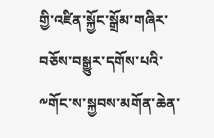གྱི་འཛིན་སྐྱོང་སྒྲོམ་གཞིར་བཅོས་བསྒྱུར་དགོས་པའི་༸གོང་ས་སྐྱབས་མགོན་ཆེན་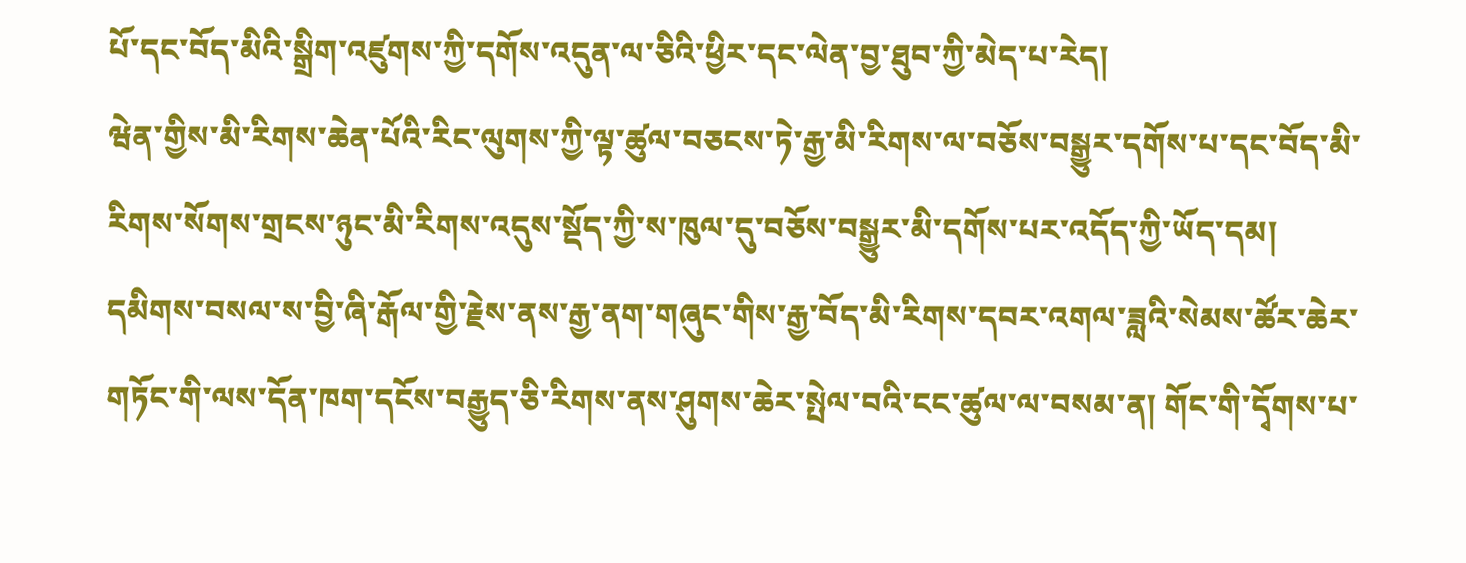པོ་དང་བོད་མིའི་སྒྲིག་འཛུགས་ཀྱི་དགོས་འདུན་ལ་ཅིའི་ཕྱིར་དང་ལེན་བྱ་ཐུབ་ཀྱི་མེད་པ་རེད།
ཝེན་གྱིས་མི་རིགས་ཆེན་པོའི་རིང་ལུགས་ཀྱི་ལྟ་ཚུལ་བཅངས་ཏེ་རྒྱ་མི་རིགས་ལ་བཅོས་བསྒྱུར་དགོས་པ་དང་བོད་མི་རིགས་སོགས་གྲངས་ཉུང་མི་རིགས་འདུས་སྡོད་ཀྱི་ས་ཁུལ་དུ་བཅོས་བསྒྱུར་མི་དགོས་པར་འདོད་ཀྱི་ཡོད་དམ།
དམིགས་བསལ་ས་བྱི་ཞི་རྒོལ་གྱི་རྗེས་ནས་རྒྱ་ནག་གཞུང་གིས་རྒྱ་བོད་མི་རིགས་དབར་འགལ་ཟླའི་སེམས་ཚོར་ཆེར་གཏོང་གི་ལས་དོན་ཁག་དངོས་བརྒྱུད་ཅི་རིགས་ནས་ཤུགས་ཆེར་སྤེལ་བའི་ངང་ཚུལ་ལ་བསམ་ན། གོང་གི་དྭོགས་པ་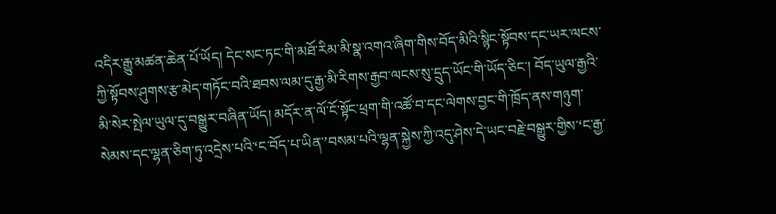འདིར་རྒྱུ་མཚན་ཆེན་པོ་ཡོད། དེང་སང་ཏང་གི་མཐོ་རིམ་མི་སྣ་འགའ་ཞིག་གིས་བོད་མིའི་སྙིང་སྟོབས་དང་ཡར་ལངས་ཀྱི་སྟོབས་ཤུགས་རྩ་མེད་གཏོང་བའི་ཐབས་ལམ་དུ་རྒྱ་མི་རིགས་རྒྱབ་ལངས་སུ་དྲུད་ཡོང་གི་ཡོད་ཅིང་། བོད་ཡུལ་རྒྱའི་མི་སེར་སྤེལ་ཡུལ་དུ་བསྒྱུར་བཞིན་ཡོད། མདོར་ན་ལོ་ངོ་སྟོང་ཕྲག་གི་འཚོ་བ་དང་ལེགས་བྱང་གི་ཁྲོད་ནས་གཉུག་སེམས་དང་ལྷན་ཅིག་ཏུ་འདྲེས་པའི་‘ང་བོད་པ་ཡིན་’བསམ་པའི་ལྷན་སྐྱེས་ཀྱི་འདུ་ཤེས་དེ་ཡང་བརྗེ་བསྒྱུར་གྱིས་‘ང་རྒྱ་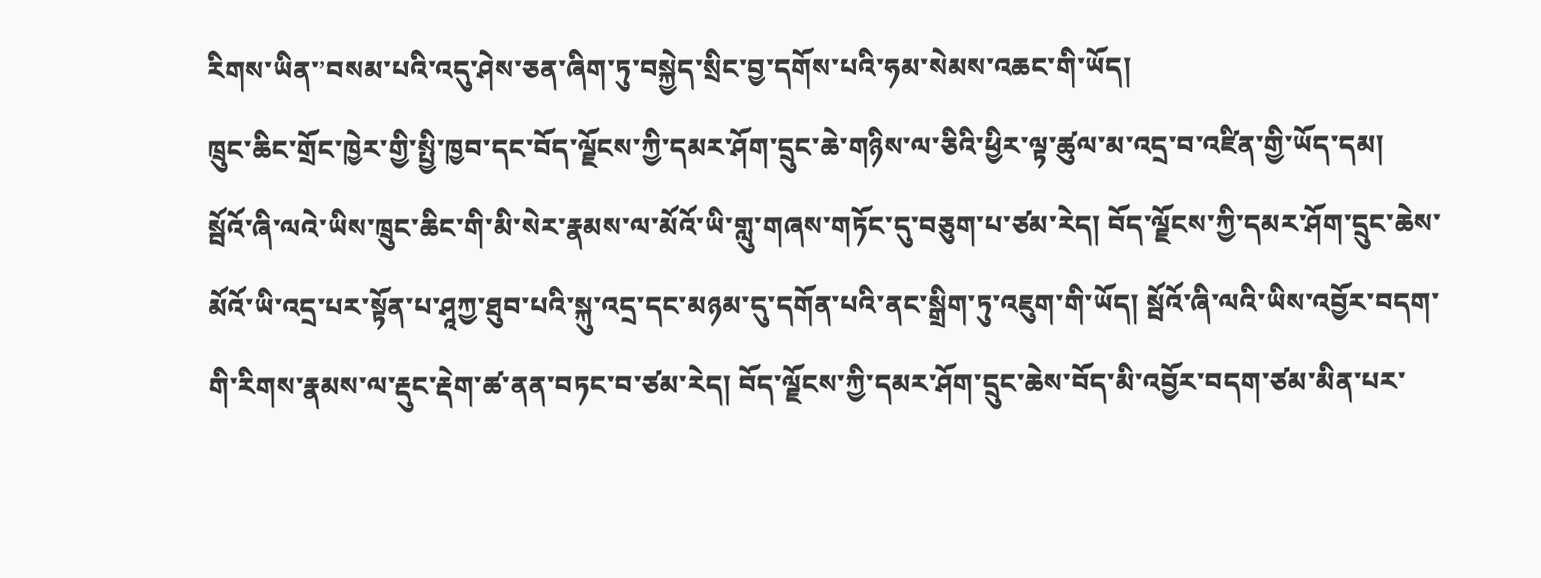རིགས་ཡིན་’བསམ་པའི་འདུ་ཤེས་ཅན་ཞིག་ཏུ་བསྐྱེད་སྲིང་བྱ་དགོས་པའི་ཧམ་སེམས་འཆང་གི་ཡོད།
ཁྲུང་ཆིང་གྲོང་ཁྱེར་གྱི་སྤྱི་ཁྱབ་དང་བོད་ལྗོངས་ཀྱི་དམར་ཤོག་དྲུང་ཆེ་གཉིས་ལ་ཅིའི་ཕྱིར་ལྟ་ཚུལ་མ་འདྲ་བ་འཛིན་གྱི་ཡོད་དམ།
སྦོའོ་ཞི་ལའེ་ཡིས་ཁྲུང་ཆིང་གི་མི་སེར་རྣམས་ལ་མོའོ་ཡི་གླུ་གཞས་གཏོང་དུ་བཅུག་པ་ཙམ་རེད། བོད་ལྗོངས་ཀྱི་དམར་ཤོག་དྲུང་ཆེས་མོའོ་ཡི་འདྲ་པར་སྟོན་པ་ཤཱཀྱ་ཐུབ་པའི་སྐུ་འདྲ་དང་མཉམ་དུ་དགོན་པའི་ནང་སྒྲིག་ཏུ་འཇུག་གི་ཡོད། སྦོའོ་ཞི་ལའི་ཡིས་འབྱོར་བདག་གི་རིགས་རྣམས་ལ་རྡུང་རྡེག་ཚ་ནན་བཏང་བ་ཙམ་རེད། བོད་ལྗོངས་ཀྱི་དམར་ཤོག་དྲུང་ཆེས་བོད་མི་འབྱོར་བདག་ཙམ་མིན་པར་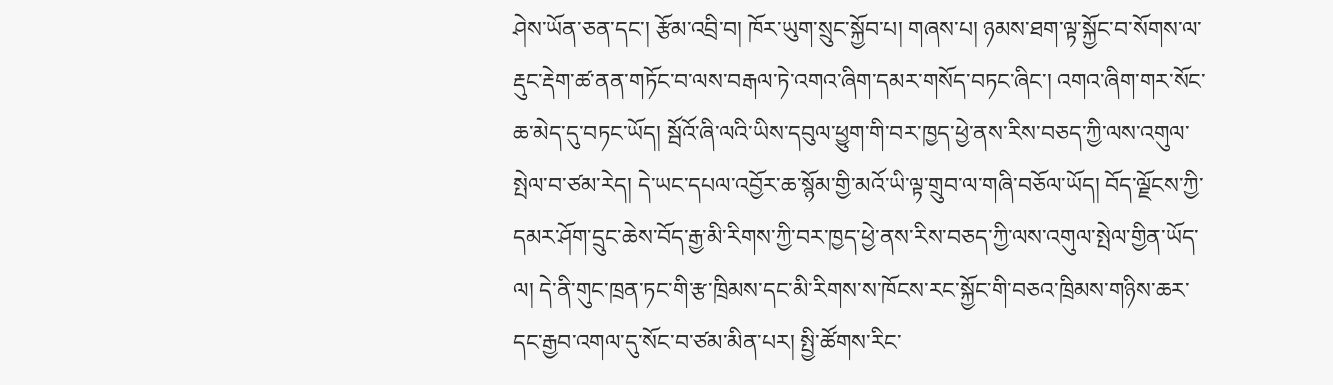ཤེས་ཡོན་ཅན་དང་། རྩོམ་འབྲི་བ། ཁོར་ཡུག་སྲུང་སྐྱོབ་པ། གཞས་པ། ཉམས་ཐག་ལྟ་སྐྱོང་བ་སོགས་ལ་རྡུང་རྡེག་ཚ་ནན་གཏོང་བ་ལས་བརྒལ་ཏེ་འགའ་ཞིག་དམར་གསོད་བཏང་ཞིང་། འགའ་ཞིག་གར་སོང་ཆ་མེད་དུ་བཏང་ཡོད། སྦོའོ་ཞི་ལའི་ཡིས་དབུལ་ཕྱུག་གི་བར་ཁྱད་ཕྱེ་ནས་རིས་བཅད་ཀྱི་ལས་འགུལ་སྤེལ་བ་ཙམ་རེད། དེ་ཡང་དཔལ་འབྱོར་ཆ་སྙོམ་གྱི་མའོ་ཡི་ལྟ་གྲུབ་ལ་གཞི་བཅོལ་ཡོད། བོད་ལྗོངས་ཀྱི་དམར་ཤོག་དྲུང་ཆེས་བོད་རྒྱ་མི་རིགས་ཀྱི་བར་ཁྱད་ཕྱེ་ནས་རིས་བཅད་ཀྱི་ལས་འགུལ་སྤེལ་གྱིན་ཡོད་ལ། དེ་ནི་གུང་ཁྲན་ཏང་གི་རྩ་ཁྲིམས་དང་མི་རིགས་ས་ཁོངས་རང་སྐྱོང་གི་བཅའ་ཁྲིམས་གཉིས་ཆར་དང་རྒྱབ་འགལ་དུ་སོང་བ་ཙམ་མིན་པར། སྤྱི་ཚོགས་རིང་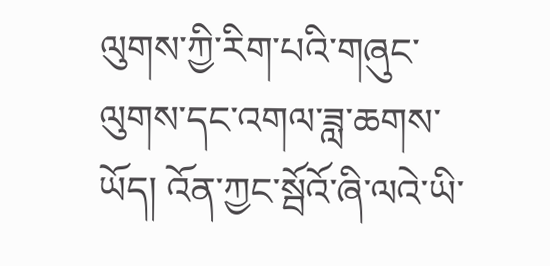ལུགས་ཀྱི་རིག་པའི་གཞུང་ལུགས་དང་འགལ་ཟླ་ཆགས་ཡོད། འོན་ཀྱང་སྦོའོ་ཞི་ལའེ་ཡི་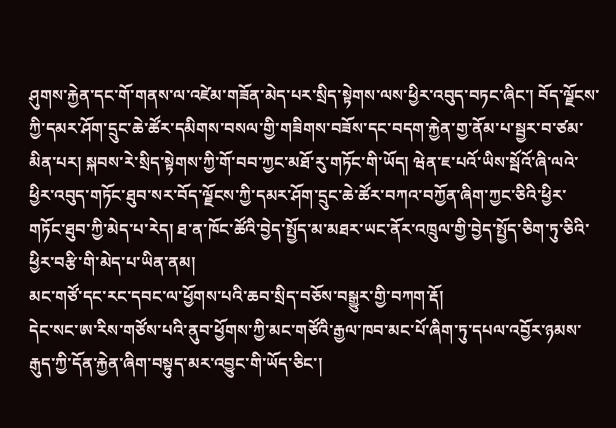ཤུགས་རྐྱེན་དང་གོ་གནས་ལ་འཛེམ་གཟོན་མེད་པར་སྲིད་སྟེགས་ལས་ཕྱིར་འབུད་བཏང་ཞིང་། བོད་ལྗོངས་ཀྱི་དམར་ཤོག་དྲུང་ཆེ་ཚོར་དམིགས་བསལ་གྱི་གཟིགས་བཟོས་དང་བདག་རྐྱེན་གྱ་ནོམ་པ་སྦྱར་བ་ཙམ་མིན་པར། སྐབས་རེ་སྲིད་སྟེགས་ཀྱི་གོ་བབ་ཀྱང་མཐོ་རུ་གཏོང་གི་ཡོད། ཝེན་ཇ་པའོ་ཡིས་སྦོའོ་ཞི་ལའེ་ཕྱིར་འབུད་གཏོང་ཐུབ་སར་བོད་ལྗོངས་ཀྱི་དམར་ཤོག་དྲུང་ཆེ་ཚོར་བཀའ་བཀྱོན་ཞིག་ཀྱང་ཅིའི་ཕྱིར་གཏོང་ཐུབ་ཀྱི་མེད་པ་རེད། ཐ་ན་ཁོང་ཚོའི་བྱེད་སྤྱོད་མ་མཐར་ཡང་ནོར་འཁྲུལ་གྱི་བྱེད་སྤྱོད་ཅིག་ཏུ་ཅིའི་ཕྱིར་བརྩི་གི་མེད་པ་ཡིན་ནམ།
མང་གཙོ་དང་རང་དབང་ལ་ཕྱོགས་པའི་ཆབ་སྲིད་བཅོས་བསྒྱུར་གྱི་བཀག་རྡོ།
དེང་སང་ཨ་རིས་གཙོས་པའི་ནུབ་ཕྱོགས་ཀྱི་མང་གཙོའི་རྒྱལ་ཁབ་མང་པོ་ཞིག་ཏུ་དཔལ་འབྱོར་ཉམས་རྒུད་ཀྱི་དོན་རྐྱེན་ཞིག་བསྟུད་མར་འབྱུང་གི་ཡོད་ཅིང་།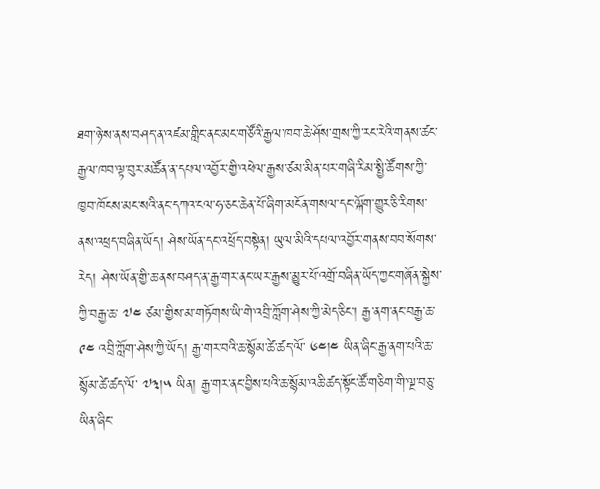ཐག་ཉེ་ས་ནས་བཤད་ན་འཛམ་གླིང་ནང་མང་གཙོའི་རྒྱལ་ཁབ་ཆེ་ཤོས་གྲས་ཀྱི་རང་རེའི་གནས་ཚང་རྒྱལ་ཁབ་ལྟ་བུར་མཚོན་ན་དཔལ་འབྱོར་གྱི་འཕེལ་རྒྱས་ཙམ་མིན་པར་གཞི་རིམ་སྤྱི་ཚོགས་ཀྱི་ཁྱབ་ཁོངས་མང་སའི་ནང་དཀའ་ངལ་ཧ་ཅང་ཆེན་པོ་ཞིག་མངོན་གསལ་དང་ལྐོག་གྱུར་ཅི་རིགས་ནས་འཕྲད་བཞིན་ཡོད། ཤེས་ཡོན་དང་འཕྲོད་བསྟེན། ཡུལ་མིའི་དཔལ་འབྱོར་གནས་བབ་སོགས་རེད། ཤེས་ཡོན་གྱི་ཆ་ནས་བཤད་ན་རྒྱ་གར་ནང་ཡར་རྒྱས་མྱུར་པོ་འགྲོ་བཞིན་ཡོད་ཀྱང་གཞོན་སྐྱེས་ཀྱི་བརྒྱ་ཆ་ ༧༤ ཙམ་གྱིས་མ་གཏོགས་ཡི་གེ་འབྲི་ཀློག་ཤེས་ཀྱི་མེད་ཅིང་། རྒྱ་ནག་ནང་བརྒྱ་ཆ་ ༩༤ འབྲི་ཀློག་ཤེས་ཀྱི་ཡོད། རྒྱ་གར་བའི་ཆ་སྙོམ་ཚེ་ཚད་ལོ་ ༦༤།༤ ཡིན་ཞིང་རྒྱ་ནག་པའི་ཆ་སྙོམ་ཚེ་ཚད་ལོ་ ༧༣།༥ ཡིན། རྒྱ་གར་ནང་བྱིས་པའི་ཆ་སྙོམ་འཆི་ཚད་སྟོང་ཚོ་གཅིག་གི་ལྔ་བཅུ་ཡིན་ཞིང་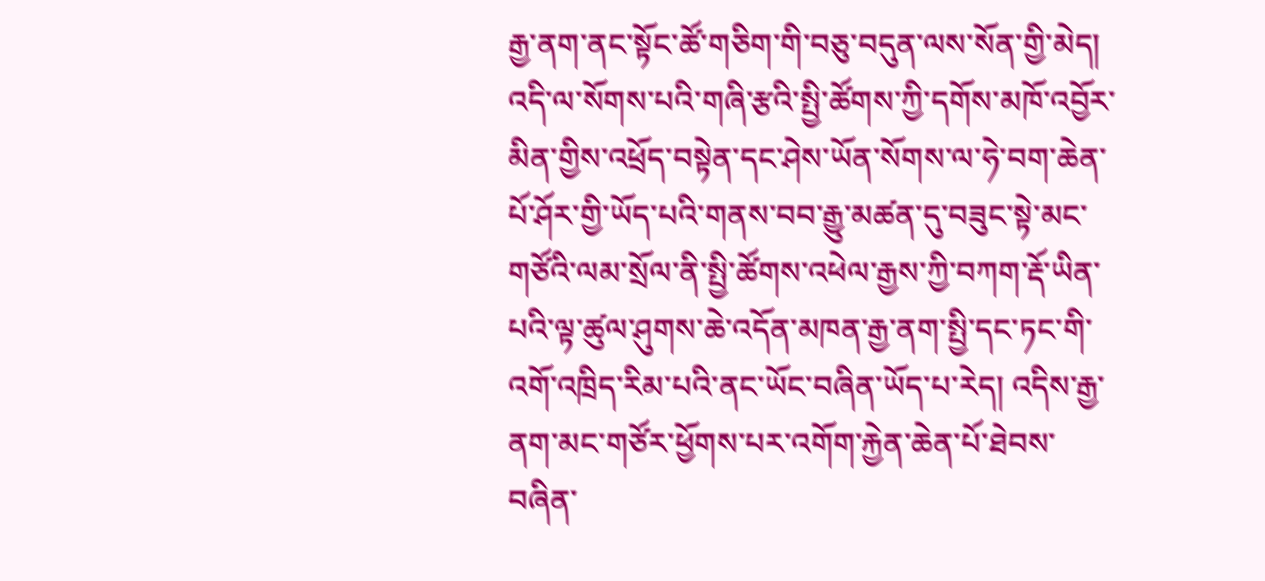རྒྱ་ནག་ནང་སྟོང་ཚོ་གཅིག་གི་བཅུ་བདུན་ལས་སོན་གྱི་མེད། འདི་ལ་སོགས་པའི་གཞི་རྩའི་སྤྱི་ཚོགས་ཀྱི་དགོས་མཁོ་འབྱོར་མིན་གྱིས་འཕྲོད་བསྟེན་དང་ཤེས་ཡོན་སོགས་ལ་ཧེ་བག་ཆེན་པོ་ཤོར་གྱི་ཡོད་པའི་གནས་བབ་རྒྱུ་མཚན་དུ་བཟུང་སྟེ་མང་གཙོའི་ལམ་སྲོལ་ནི་སྤྱི་ཚོགས་འཕེལ་རྒྱས་ཀྱི་བཀག་རྡོ་ཡིན་པའི་ལྟ་ཚུལ་ཤུགས་ཆེ་འདོན་མཁན་རྒྱ་ནག་སྤྱི་དང་ཏང་གི་འགོ་འཁྲིད་རིམ་པའི་ནང་ཡོང་བཞིན་ཡོད་པ་རེད། འདིས་རྒྱ་ནག་མང་གཙོར་ཕྱོགས་པར་འགོག་རྐྱེན་ཆེན་པོ་ཐེབས་བཞིན་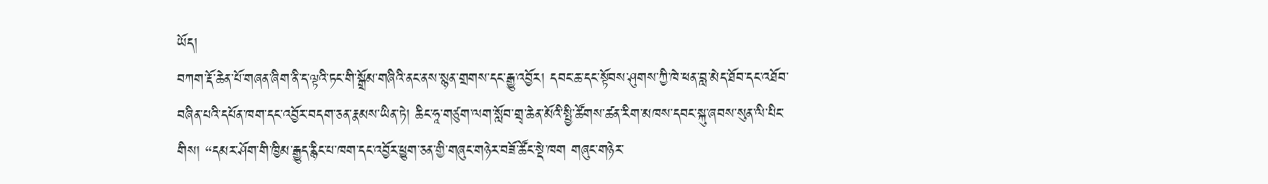ཡོད།
བཀག་རྡོ་ཆེན་པོ་གཞན་ཞིག་ནི་ད་ལྟའི་ཏང་གི་སྒྲོམ་གཞིའི་ནང་ནས་སྙན་གྲགས་དང་རྒྱུ་འབྱོར། དབང་ཆ་དང་སྟོབས་ཤུགས་ཀྱི་ཁེ་ཕན་བླ་མེད་ཐོབ་དང་འཐོབ་བཞིན་པའི་དཔོན་ཁག་དང་འབྱོར་བདག་ཅན་རྣམས་ཡིན་ཏེ། ཆིང་ཧཱ་གཙུག་ལག་སློབ་གྲྭ་ཆེན་མོའི་སྤྱི་ཚོགས་ཚན་རིག་མཁས་དབང་སྐུ་ཞབས་སུན་ལི་པིང་གིས། “དམར་ཤོག་གི་ཁྱིམ་རྒྱུད་རྙིང་པ་ཁག་དང་འབྱོར་ཕྱུག་ཅན་གྱི་གཞུང་གཉེར་བཟོ་ཚོང་སྡེ་ཁག གཞུང་གཉེར་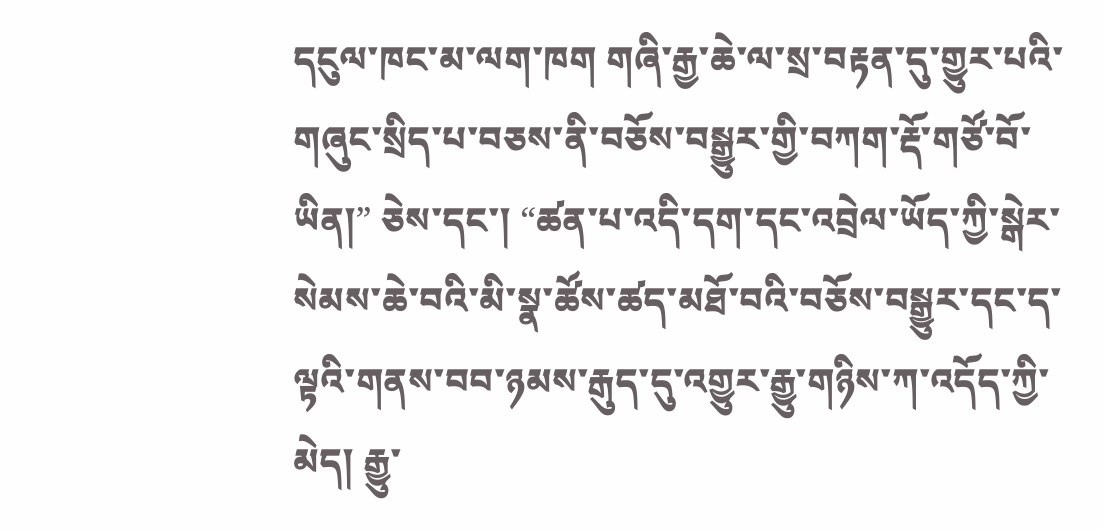དངུལ་ཁང་མ་ལག་ཁག གཞི་རྒྱ་ཆེ་ལ་སྲ་བརྟན་དུ་གྱུར་པའི་གཞུང་སྲིད་པ་བཅས་ནི་བཅོས་བསྒྱུར་གྱི་བཀག་རྡོ་གཙོ་བོ་ཡིན།” ཅེས་དང་། “ཚན་པ་འདི་དག་དང་འབྲེལ་ཡོད་ཀྱི་སྒེར་སེམས་ཆེ་བའི་མི་སྣ་ཚོས་ཚད་མཐོ་བའི་བཅོས་བསྒྱུར་དང་ད་ལྟའི་གནས་བབ་ཉམས་རྒུད་དུ་འགྱུར་རྒྱུ་གཉིས་ཀ་འདོད་ཀྱི་མེད། རྒྱུ་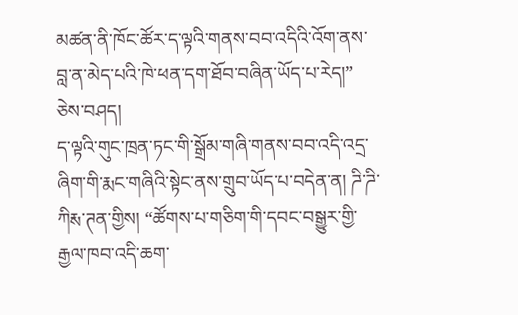མཚན་ནི་ཁོང་ཚོར་ད་ལྟའི་གནས་བབ་འདིའི་འོག་ནས་བླ་ན་མེད་པའི་ཁེ་ཕན་དག་ཐོབ་བཞིན་ཡོད་པ་རེད།” ཅེས་བཤད།
ད་ལྟའི་གུང་ཁྲན་ཏང་གི་སྒྲོམ་གཞི་གནས་བབ་འདི་འདྲ་ཞིག་གི་རྨང་གཞིའི་སྟེང་ནས་གྲུབ་ཡོད་པ་བདེན་ན། ཌི་ཌི་ཀིརྶ་ཊན་གྱིས། “ཚོགས་པ་གཅིག་གི་དབང་བསྒྱུར་གྱི་རྒྱལ་ཁབ་འདི་ཆག་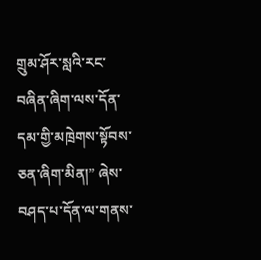གྲུམ་ཤོར་སླའི་རང་བཞིན་ཞིག་ལས་དོན་དམ་གྱི་མཁྲེགས་སྟོབས་ཅན་ཞིག་མིན།” ཞེས་བཤད་པ་དོན་ལ་གནས་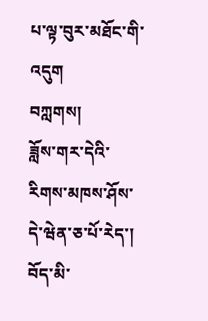པ་ལྟ་བུར་མཐོང་གི་འདུག
བཀླགས།
ཟློས་གར་དེའི་རིགས་མཁས་ཤོས་དེ་ཝེན་ཅ་པོ་རེད་། བོད་མི་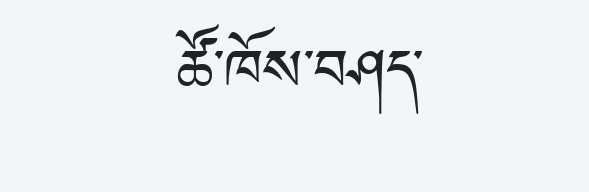ཚོ་ཁོས་བཤད་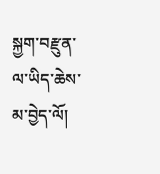སྐྱག་བརྫུན་ལ་ཡིད་ཆེས་མ་བྱེད་ལོ།